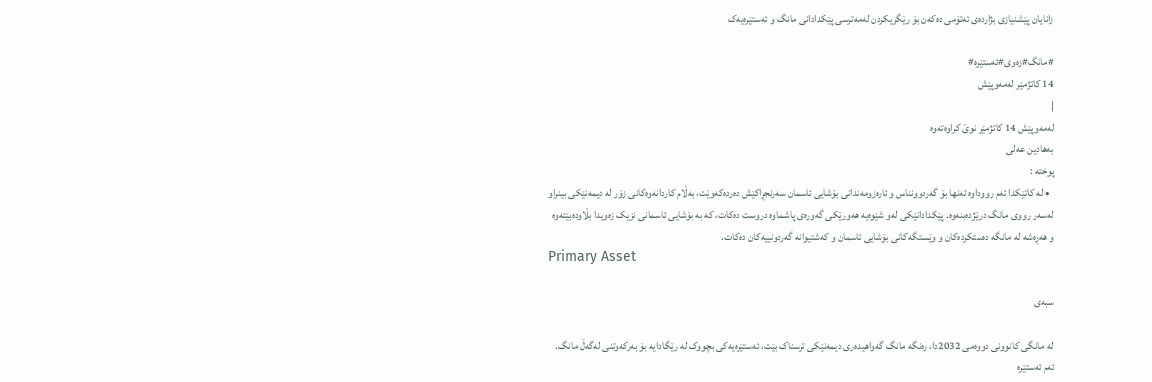زانایان پێشنیازى بژاردەی ئەتۆمی دەکەن بۆ رێگریکردن لەمەترسی پێکدادانى مانگ و ئەستێرەیەک

#مانگ#زەوى#ئەستێرە#
14 کاتژمێر لەمەوپێش
|
لەمەوپێش 14 کاتژمێر نوێ کراوەتەوە
بەهادین عەلی
پوختە :
  • لە کاتێکدا ئەم رووداوە تەنها بۆ گەردوونناس و ئارەزومەندانی بۆشایی ئاسمان سەرنجڕاکێش دەردەکەوێت، بەڵام کاردانەوەکانی زۆر لە دیمەنێکی بینراو لەسەر رووی مانگ درێژدەبنەوە. پێکدادانێکی لەو شێوەیە هەورێکی گەورەی پاشماوە دروست دەکات، کە بە بۆشایی ئاسمانی نزیک زەویدا بڵاودەبێتەوە و هەڕەشە لە مانگە دەستکردەکان و وێستگەکانی بۆشایی ئاسمان و کەشتیوانە گەردونییەکان دەکات.
Primary Asset

سبەى

لە مانگی کانوونی دووەمی 2032دا، رەنگە مانگ گەواهیدەری دیمەنێکی ترسناک بێت، ئەستێرەیەکی بچووک لە رێگادایە بۆ بەرکەوتنى لەگەڵ مانگ. ئەم ئەستێرە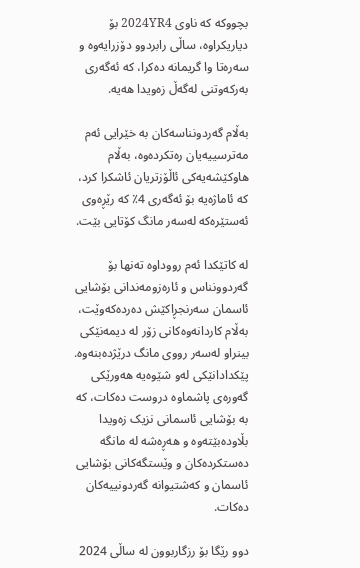بچووکە کە ناوی 2024YR4 بۆ دیاریکراوە، ساڵی رابردوو دۆزرایەوە و سەرەتا وا گریمانە دەکرا، کە ئەگەری بەرکەوتنی لەگەڵ زەویدا هەیە.

بەڵام گەردونناسەکان بە خێرایی ئەم مەترسییەیان رەتکردەوە، بەڵام هاوکێشەیەکی ئاڵۆزتریان ئاشکرا کرد، کە ئاماژەیە بۆ ئەگەری 4٪ کە رێڕەوى ئەستێرەکە لەسەر مانگ کۆتایی بێت.

لە کاتێکدا ئەم رووداوە تەنها بۆ گەردوونناس و ئارەزومەندانی بۆشایی ئاسمان سەرنجڕاکێش دەردەکەوێت، بەڵام کاردانەوەکانی زۆر لە دیمەنێکی بینراو لەسەر رووی مانگ درێژدەبنەوە. پێکدادانێکی لەو شێوەیە هەورێکی گەورەی پاشماوە دروست دەکات، کە بە بۆشایی ئاسمانی نزیک زەویدا بڵاودەبێتەوە و هەڕەشە لە مانگە دەستکردەکان و وێستگەکانی بۆشایی ئاسمان و کەشتیوانە گەردونییەکان دەکات.

دوو رێگا بۆ رزگاربوون لە ساڵی 2024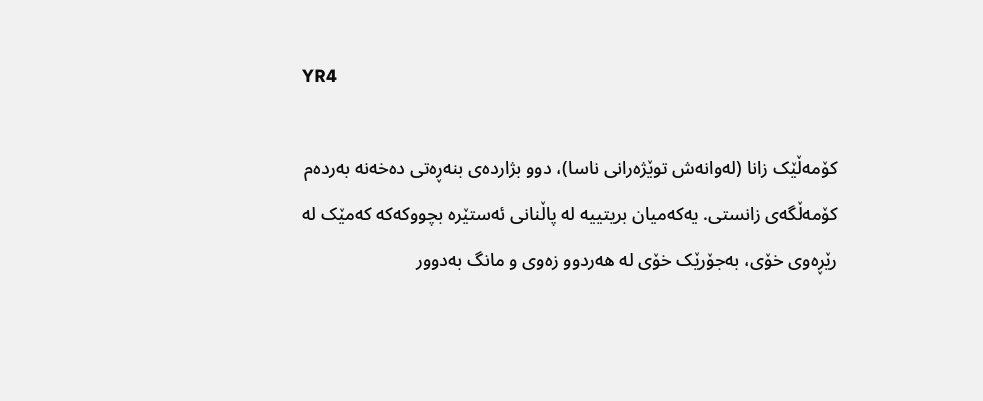YR4

کۆمەڵێک زانا (لەوانەش توێژەرانی ناسا)، دوو بژاردەی بنەڕەتی دەخەنە بەردەم کۆمەڵگەی زانستی. یەکەمیان بریتییە لە پاڵنانی ئەستێرە بچووکەکە کەمێک لە رێڕەوی خۆی، بەجۆرێک خۆی لە هەردوو زەوی و مانگ بەدوور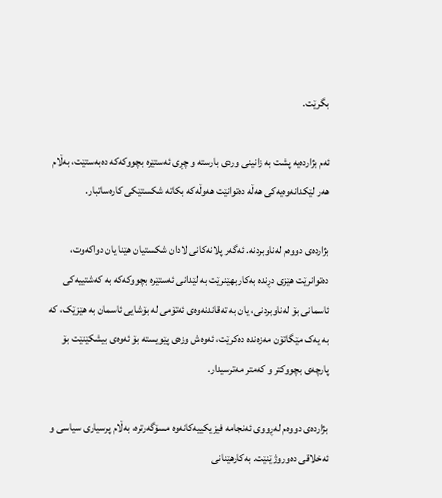بگرێت.

ئەم بژاردەیە پشت بە زانینی وردی بارستە و چڕی ئەستێرە بچووکەکە دەبەستێت، بەڵام هەر لێکدانەوەیەکی هەڵە دەتوانێت هەوڵەکە بکاتە شکستێکی کارەساتبار.

بژاردەی دووەم لەناوبردنە. ئەگەر پلانەکانی لادان شکستیان هێنا یان دواکەوت، دەتوانرێت هێزی دڕندە بەکاربهێنرێت بە لێدانی ئەستێرە بچووکەکە بە کەشتییەکی ئاسمانی بۆ لەناوبردنی، یان بە تەقاندنەوەی ئەتۆمی لە بۆشایی ئاسمان بە هێزێک، کە بە یەک مێگاتۆن مەزەندە دەکرێت، ئەوەش وزەی پێویستە بۆ ئەوەی بیشکێنێت بۆ پارچەی بچووکتر و کەمتر مەترسیدار.

بژاردەی دووەم لەڕووی ئەنجامە فیزیکییەکانەوە مسۆگەرترە، بەڵام پرسیاری سیاسی و ئەخلاقی دەوروژێنێت. بەکارهێنانی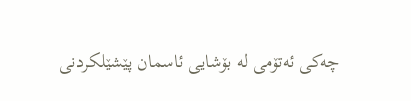چەکی ئەتۆمی لە بۆشایی ئاسمان پێشێلکردنی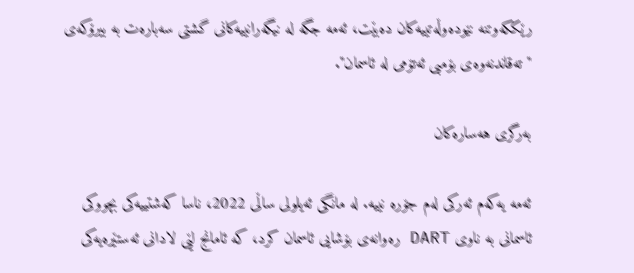رێککەوتنە نێودەوڵەتییەکان دەبێت، ئەمە جگە لە نیگەرانییەکانی گشتی سەبارەت بە بیرۆکەی "تەقاندنەوەی بۆمبی ئەتۆمی لە ئاسمان".

بەرگری هەسارەکان

ئەمە یەکەم ئەرکی لەم جۆرە نییە. لە مانگی ئەیلولی ساڵی 2022، ناسا کەشتییەکی بچووکی ئاسمانی بە ناوی DART رەوانەی بۆشایی ئاسمان کرد، کە ئامانج لێی لادانی ئەستێرەیەکی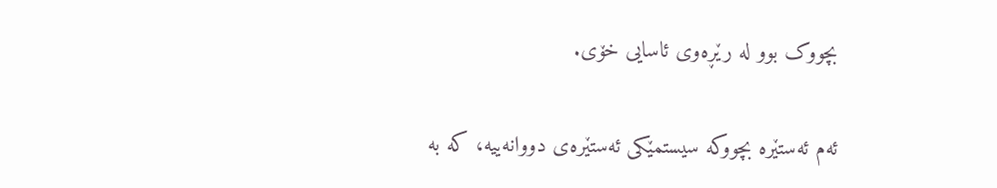بچووک بوو لە رێڕەوی ئاسایی خۆی.

ئەم ئەستێرە بچووکە سیستمێکی ئەستێرەی دووانەییە، کە بە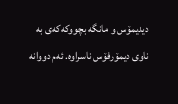دیدیمۆس و مانگە بچووکەکەی بە ناوی دیمۆرفۆس ناسراوە. ئەم دووانە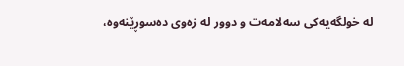لە خولگەیەکی سەلامەت و دوور لە زەوی دەسوڕێنەوە،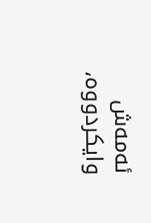ئەمەش وایکردووە،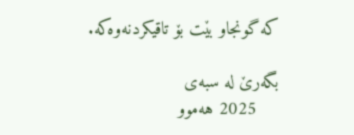کە گونجاو بێت بۆ تاقیکردنەوەکە.

بگەرێ لە سبەی
    2025 هەموو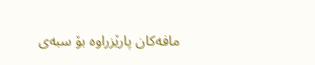مافەکان پارێزراوە بۆ سبەی